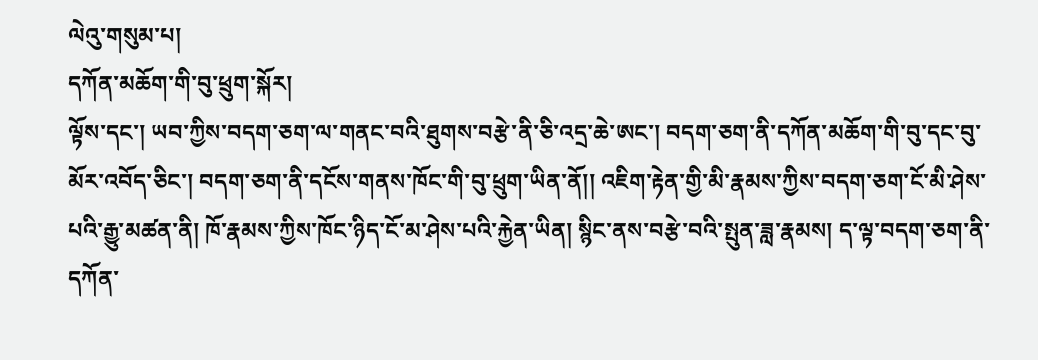ལེའུ་གསུམ་པ།
དཀོན་མཆོག་གི་བུ་ཕྲུག་སྐོར།
ལྟོས་དང་། ཡབ་ཀྱིས་བདག་ཅག་ལ་གནང་བའི་ཐུགས་བརྩེ་ནི་ཅི་འདྲ་ཆེ་ཨང་། བདག་ཅག་ནི་དཀོན་མཆོག་གི་བུ་དང་བུ་མོར་འབོད་ཅིང་། བདག་ཅག་ནི་དངོས་གནས་ཁོང་གི་བུ་ཕྲུག་ཡིན་ནོ།། འཇིག་རྟེན་གྱི་མི་རྣམས་ཀྱིས་བདག་ཅག་ངོ་མི་ཤེས་པའི་རྒྱུ་མཚན་ནི། ཁོ་རྣམས་ཀྱིས་ཁོང་ཉིད་ངོ་མ་ཤེས་པའི་རྐྱེན་ཡིན། སྙིང་ནས་བརྩེ་བའི་སྤུན་ཟླ་རྣམས། ད་ལྟ་བདག་ཅག་ནི་དཀོན་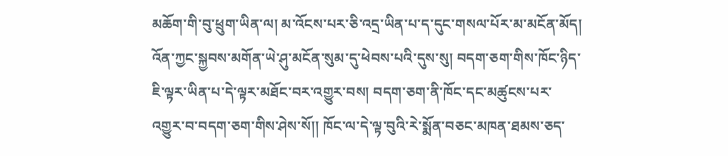མཆོག་གི་བུ་ཕྲུག་ཡིན་ལ། མ་འོངས་པར་ཅི་འདྲ་ཡིན་པ་ད་དུང་གསལ་པོར་མ་མངོན་མོད། འོན་ཀྱང་སྐྱབས་མགོན་ཡེ་ཤུ་མངོན་སུམ་དུ་ཕེབས་པའི་དུས་སུ། བདག་ཅག་གིས་ཁོང་ཉིད་ཇི་ལྟར་ཡིན་པ་དེ་ལྟར་མཐོང་བར་འགྱུར་བས། བདག་ཅག་ནི་ཁོང་དང་མཚུངས་པར་འགྱུར་བ་བདག་ཅག་གིས་ཤེས་སོ།། ཁོང་ལ་དེ་ལྟ་བུའི་རེ་སྨོན་བཅང་མཁན་ཐམས་ཅད་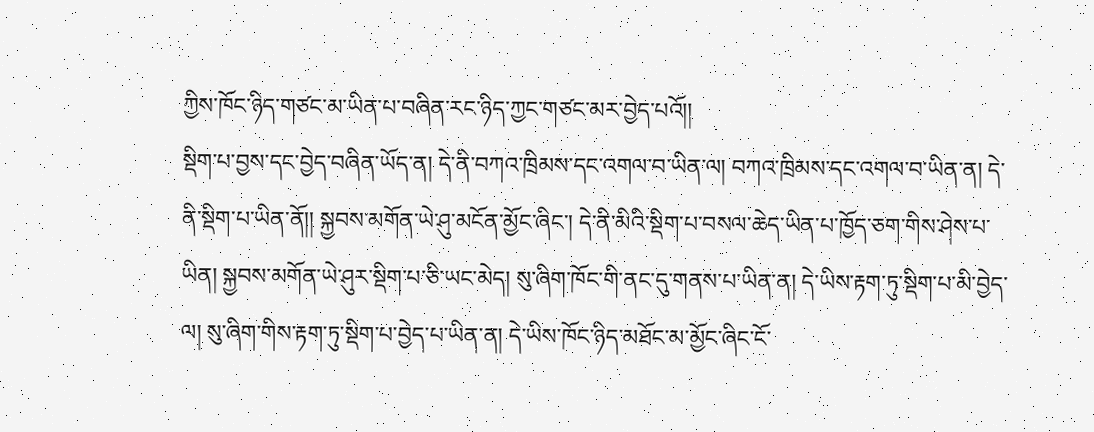ཀྱིས་ཁོང་ཉིད་གཙང་མ་ཡིན་པ་བཞིན་རང་ཉིད་ཀྱང་གཙང་མར་བྱེད་པའོ།།
སྡིག་པ་བྱས་དང་བྱེད་བཞིན་ཡོད་ན། དེ་ནི་བཀའ་ཁྲིམས་དང་འགལ་བ་ཡིན་ལ། བཀའ་ཁྲིམས་དང་འགལ་བ་ཡིན་ན། དེ་ནི་སྡིག་པ་ཡིན་ནོ།། སྐྱབས་མགོན་ཡེ་ཤུ་མངོན་མྱོང་ཞིང་། དེ་ནི་མིའི་སྡིག་པ་བསལ་ཆེད་ཡིན་པ་ཁྱོད་ཅག་གིས་ཤེས་པ་ཡིན། སྐྱབས་མགོན་ཡེ་ཤུར་སྡིག་པ་ཅི་ཡང་མེད། སུ་ཞིག་ཁོང་གི་ནང་དུ་གནས་པ་ཡིན་ན། དེ་ཡིས་རྟག་ཏུ་སྡིག་པ་མི་བྱེད་ལ། སུ་ཞིག་གིས་རྟག་ཏུ་སྡིག་པ་བྱེད་པ་ཡིན་ན། དེ་ཡིས་ཁོང་ཉིད་མཐོང་མ་མྱོང་ཞིང་ངོ་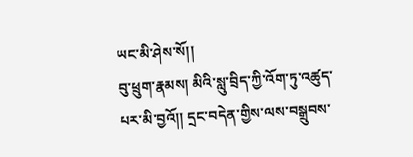ཡང་མི་ཤེས་སོ།།
བུ་ཕྲུག་རྣམས། མིའི་སླུ་བྲིད་ཀྱི་འོག་ཏུ་འཚུད་པར་མི་བྱའོ།། དྲང་བདེན་གྱིས་ལས་བསྒྲུབས་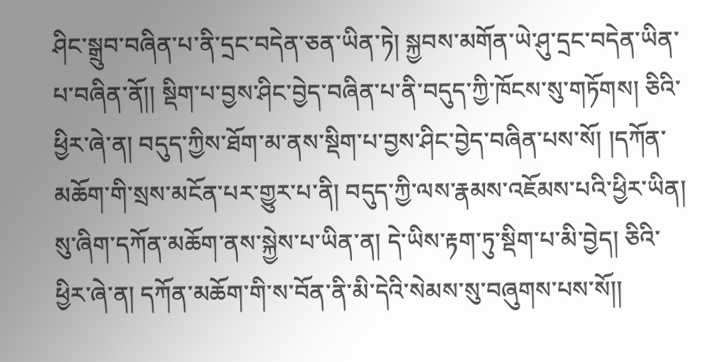ཤིང་སྒྲུབ་བཞིན་པ་ནི་དྲང་བདེན་ཅན་ཡིན་ཏེ། སྐྱབས་མགོན་ཡེ་ཤུ་དྲང་བདེན་ཡིན་པ་བཞིན་ནོ།། སྡིག་པ་བྱས་ཤིང་བྱེད་བཞིན་པ་ནི་བདུད་ཀྱི་ཁོངས་སུ་གཏོགས། ཅིའི་ཕྱིར་ཞེ་ན། བདུད་ཀྱིས་ཐོག་མ་ནས་སྡིག་པ་བྱས་ཤིང་བྱེད་བཞིན་པས་སོ། །དཀོན་མཆོག་གི་སྲས་མངོན་པར་གྱུར་པ་ནི། བདུད་ཀྱི་ལས་རྣམས་འཇོམས་པའི་ཕྱིར་ཡིན། སུ་ཞིག་དཀོན་མཆོག་ནས་སྐྱེས་པ་ཡིན་ན། དེ་ཡིས་རྟག་ཏུ་སྡིག་པ་མི་བྱེད། ཅིའི་ཕྱིར་ཞེ་ན། དཀོན་མཆོག་གི་ས་བོན་ནི་མི་དེའི་སེམས་སུ་བཞུགས་པས་སོ།།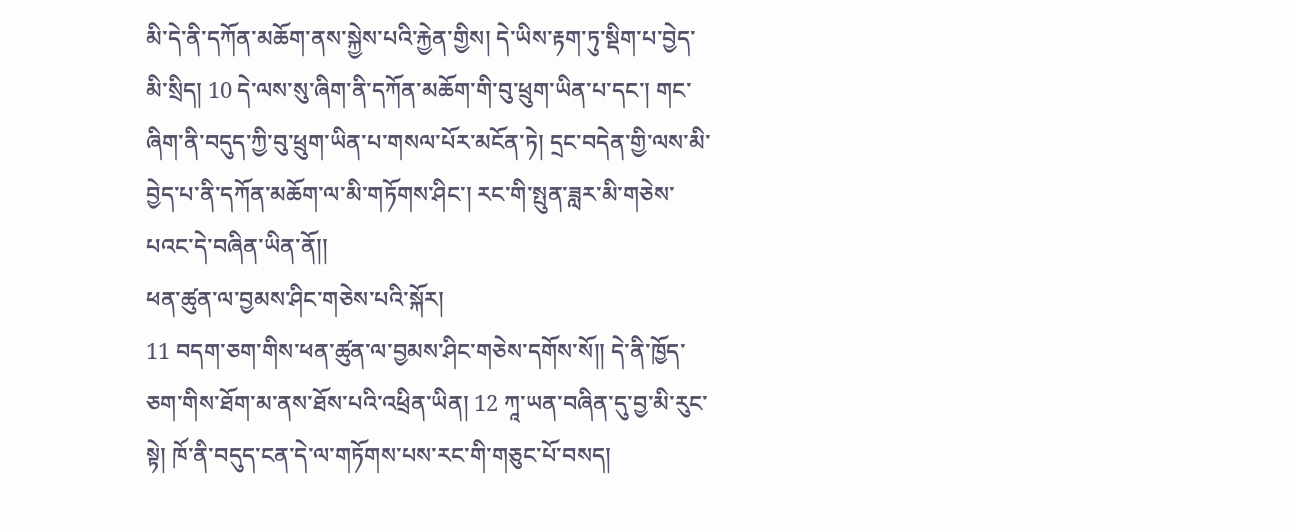མི་དེ་ནི་དཀོན་མཆོག་ནས་སྐྱེས་པའི་རྐྱེན་གྱིས། དེ་ཡིས་རྟག་ཏུ་སྡིག་པ་བྱེད་མི་སྲིད། 10 དེ་ལས་སུ་ཞིག་ནི་དཀོན་མཆོག་གི་བུ་ཕྲུག་ཡིན་པ་དང་། གང་ཞིག་ནི་བདུད་ཀྱི་བུ་ཕྲུག་ཡིན་པ་གསལ་པོར་མངོན་ཏེ། དྲང་བདེན་གྱི་ལས་མི་བྱེད་པ་ནི་དཀོན་མཆོག་ལ་མི་གཏོགས་ཤིང་། རང་གི་སྤུན་ཟླར་མི་གཅེས་པའང་དེ་བཞིན་ཡིན་ནོ།།
ཕན་ཚུན་ལ་བྱམས་ཤིང་གཅེས་པའི་སྐོར།
11 བདག་ཅག་གིས་ཕན་ཚུན་ལ་བྱམས་ཤིང་གཅེས་དགོས་སོ།། དེ་ནི་ཁྱོད་ཅག་གིས་ཐོག་མ་ནས་ཐོས་པའི་འཕྲིན་ཡིན། 12 ཀཱ་ཡན་བཞིན་དུ་བྱ་མི་རུང་སྟེ། ཁོ་ནི་བདུད་ངན་དེ་ལ་གཏོགས་པས་རང་གི་གཅུང་པོ་བསད།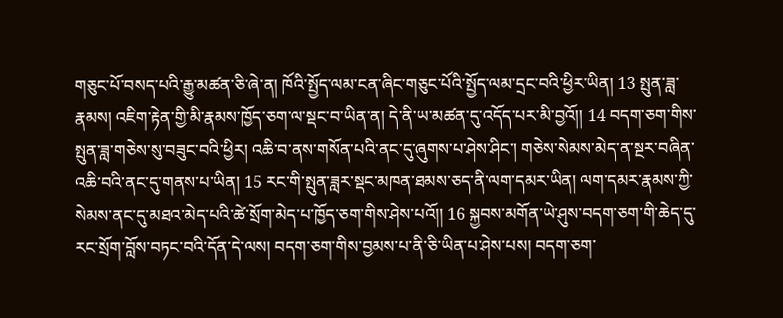གཅུང་པོ་བསད་པའི་རྒྱུ་མཚན་ཅི་ཞེ་ན། ཁོའི་སྤྱོད་ལམ་ངན་ཞིང་གཅུང་པོའི་སྤྱོད་ལམ་དྲང་བའི་ཕྱིར་ཡིན། 13 སྤུན་ཟླ་རྣམས། འཇིག་རྟེན་གྱི་མི་རྣམས་ཁྱོད་ཅག་ལ་སྡང་བ་ཡིན་ན། དེ་ནི་ཡ་མཚན་དུ་འདོད་པར་མི་བྱའོ།། 14 བདག་ཅག་གིས་སྤུན་ཟླ་གཅེས་སུ་བཟུང་བའི་ཕྱིར། འཆི་བ་ནས་གསོན་པའི་ནང་དུ་ཞུགས་པ་ཤེས་ཤིང་། གཅེས་སེམས་མེད་ན་སྔར་བཞིན་འཆི་བའི་ནང་དུ་གནས་པ་ཡིན། 15 རང་གི་སྤུན་ཟླར་སྡང་མཁན་ཐམས་ཅད་ནི་ལག་དམར་ཡིན། ལག་དམར་རྣམས་ཀྱི་སེམས་ནང་དུ་མཐའ་མེད་པའི་ཚེ་སྲོག་མེད་པ་ཁྱོད་ཅག་གིས་ཤེས་པའོ།། 16 སྐྱབས་མགོན་ཡེ་ཤུས་བདག་ཅག་གི་ཆེད་དུ་རང་སྲོག་བློས་བཏང་བའི་དོན་དེ་ལས། བདག་ཅག་གིས་བྱམས་པ་ནི་ཅི་ཡིན་པ་ཤེས་པས། བདག་ཅག་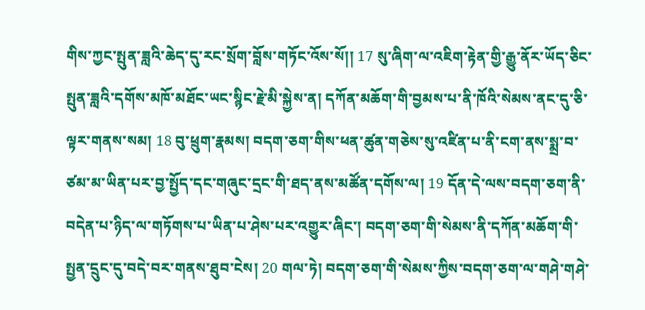གིས་ཀྱང་སྤུན་ཟླའི་ཆེད་དུ་རང་སྲོག་བློས་གཏོང་འོས་སོ།། 17 སུ་ཞིག་ལ་འཇིག་རྟེན་གྱི་རྒྱུ་ནོར་ཡོད་ཅིང་སྤུན་ཟླའི་དགོས་མཁོ་མཐོང་ཡང་སྙིང་རྗེ་མི་སྐྱེས་ན། དཀོན་མཆོག་གི་བྱམས་པ་ནི་ཁོའི་སེམས་ནང་དུ་ཅི་ལྟར་གནས་སམ། 18 བུ་ཕྲུག་རྣམས། བདག་ཅག་གིས་ཕན་ཚུན་གཅེས་སུ་འཛིན་པ་ནི་ངག་ནས་སྨྲ་བ་ཙམ་མ་ཡིན་པར་བྱ་སྤྱོད་དང་གཞུང་དྲང་གི་ཐད་ནས་མཚོན་དགོས་ལ། 19 དོན་དེ་ལས་བདག་ཅག་ནི་བདེན་པ་ཉིད་ལ་གཏོགས་པ་ཡིན་པ་ཤེས་པར་འགྱུར་ཞིང་། བདག་ཅག་གི་སེམས་ནི་དཀོན་མཆོག་གི་སྤྱན་དྲུང་དུ་བདེ་བར་གནས་ཐུབ་ངེས། 20 གལ་ཏེ། བདག་ཅག་གི་སེམས་ཀྱིས་བདག་ཅག་ལ་གཤེ་གཤེ་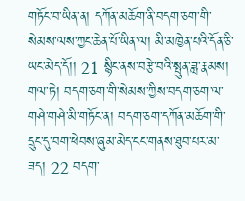གཏོང་བ་ཡིན་ན། དཀོན་མཆོག་ནི་བདག་ཅག་གི་སེམས་ལས་ཀྱང་ཆེན་པོ་ཡིན་ལ། མི་མཁྱེན་པའི་དོན་ཅི་ཡང་མེད་དོ།། 21 སྙིང་ནས་བརྩེ་བའི་སྤུན་ཟླ་རྣམས། གལ་ཏེ། བདག་ཅག་གི་སེམས་ཀྱིས་བདག་ཅག་ལ་གཤེ་གཤེ་མི་གཏོང་ན། བདག་ཅག་དཀོན་མཆོག་གི་དྲུང་དུ་བག་ཕེབས་ཞུམ་མེད་ངང་གནས་ཐུབ་པར་མ་ཟད། 22 བདག་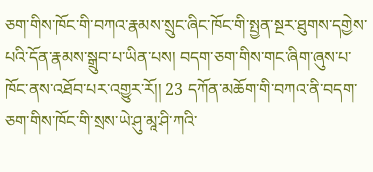ཅག་གིས་ཁོང་གི་བཀའ་རྣམས་སྲུང་ཞིང་ཁོང་གི་སྤྱན་སྔར་ཐུགས་དགྱེས་པའི་དོན་རྣམས་སྒྲུབ་པ་ཡིན་པས། བདག་ཅག་གིས་གང་ཞིག་ཞུས་པ་ཁོང་ནས་འཐོབ་པར་འགྱུར་རོ།། 23 དཀོན་མཆོག་གི་བཀའ་ནི་བདག་ཅག་གིས་ཁོང་གི་སྲས་ཡེ་ཤུ་མཱ་ཤི་ཀའི་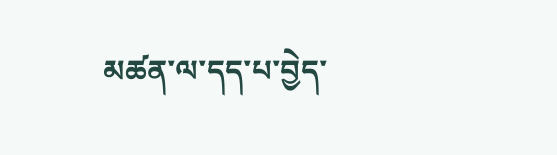མཚན་ལ་དད་པ་བྱེད་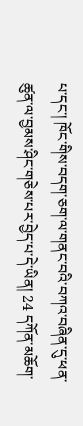པ་དང་། ཁོང་གིས་བདག་ཅག་ལ་གནང་བའི་བཀའ་བཞིན་དུ་ཕན་ཚུན་ལ་བྱམས་ཤིང་གཅེས་པར་བྱེད་པ་དེ་ཡིན། 24 དཀོན་མཆོག་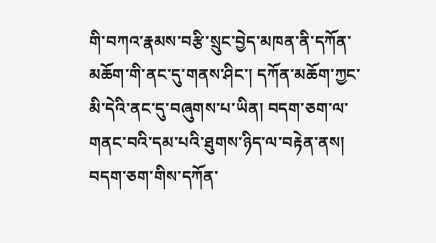གི་བཀའ་རྣམས་བརྩི་སྲུང་བྱེད་མཁན་ནི་དཀོན་མཆོག་གི་ནང་དུ་གནས་ཤིང་། དཀོན་མཆོག་ཀྱང་མི་དེའི་ནང་དུ་བཞུགས་པ་ཡིན། བདག་ཅག་ལ་གནང་བའི་དམ་པའི་ཐུགས་ཉིད་ལ་བརྟེན་ནས། བདག་ཅག་གིས་དཀོན་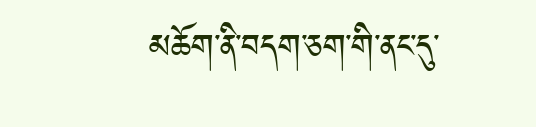མཆོག་ནི་བདག་ཅག་གི་ནང་དུ་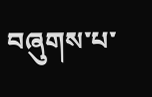བཞུགས་པ་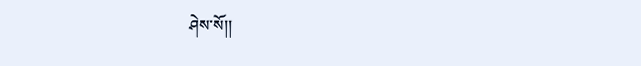ཤེས་སོ།།